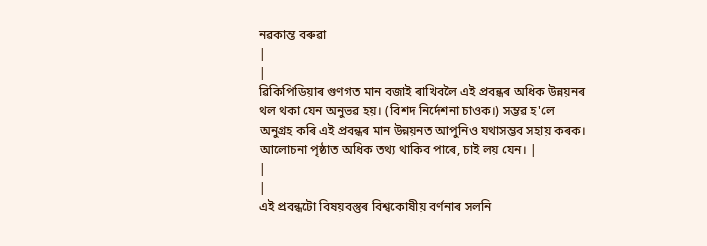নৱকান্ত বৰুৱা
|
|
ৱিকিপিডিয়াৰ গুণগত মান বজাই ৰাখিবলৈ এই প্ৰবন্ধৰ অধিক উন্নয়নৰ থল থকা যেন অনুভৱ হয়। (বিশদ নিৰ্দেশনা চাওক।) সম্ভৱ হ'লে অনুগ্ৰহ কৰি এই প্ৰবন্ধৰ মান উন্নয়নত আপুনিও যথাসম্ভব সহায় কৰক। আলোচনা পৃষ্ঠাত অধিক তথ্য থাকিব পাৰে, চাই লয় যেন। |
|
|
এই প্ৰবন্ধটো বিষয়বস্তুৰ বিশ্বকোষীয় বৰ্ণনাৰ সলনি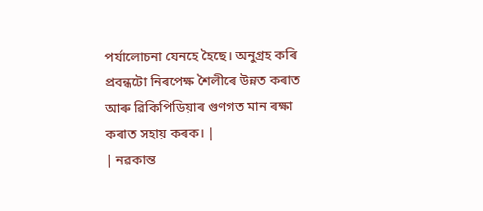পৰ্যালোচনা যেনহে হৈছে। অনুগ্ৰহ কৰি প্ৰবন্ধটো নিৰপেক্ষ শৈলীৰে উন্নত কৰাত আৰু ৱিকিপিডিয়াৰ গুণগত মান ৰক্ষা কৰাত সহায় কৰক। |
| নৱকান্ত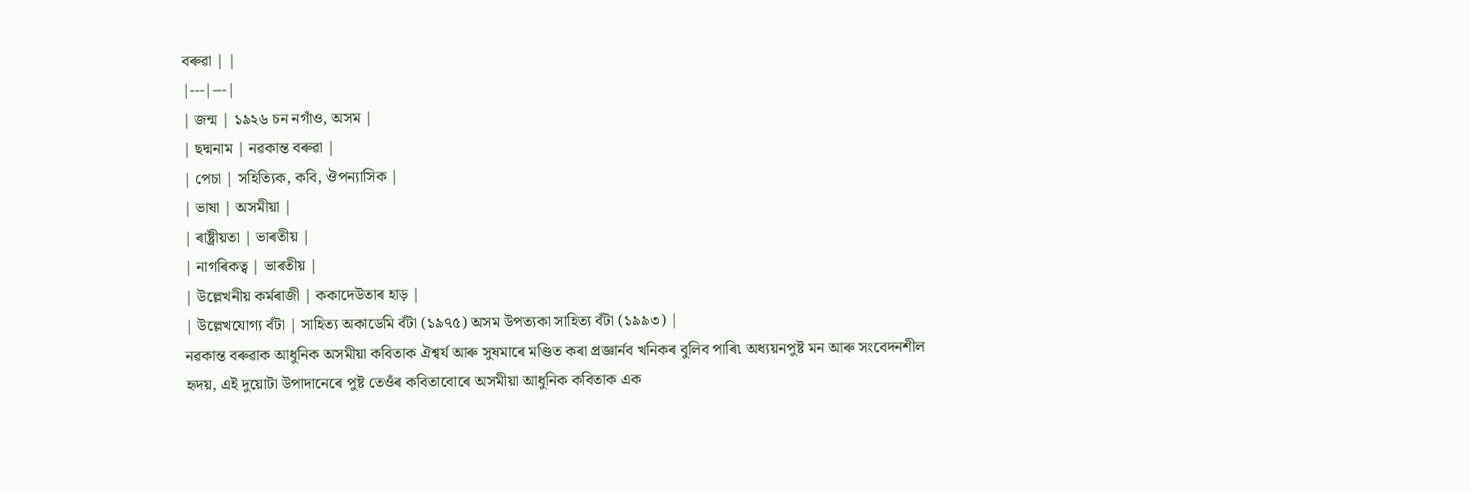বৰুৱা | |
|---|---|
| জন্ম | ১৯২৬ চন নগাঁও, অসম |
| ছদ্মনাম | নৱকান্ত বৰুৱা |
| পেচা | সহিত্যিক, কবি, ঔপন্যাসিক |
| ভাষা | অসমীয়া |
| ৰাষ্ট্ৰীয়তা | ভাৰতীয় |
| নাগৰিকত্ব | ভাৰতীয় |
| উল্লেখনীয় কৰ্মৰাজী | ককাদেউতাৰ হাড় |
| উল্লেখযোগ্য বঁটা | সাহিত্য অকাডেমি বঁটা (১৯৭৫) অসম উপত্যকা সাহিত্য বঁটা (১৯৯৩) |
নৱকান্ত বৰুৱাক আধুনিক অসমীয়া কবিতাক ঐশ্বৰ্য আৰু সুষমাৰে মণ্ডিত কৰা প্ৰজ্ঞাৰ্নব খনিকৰ বুলিব পাৰি৷ অধ্যয়নপুষ্ট মন আৰু সংবেদনশীল হৃদয়, এই দুয়োটা উপাদানেৰে পুষ্ট তেওঁৰ কবিতাবোৰে অসমীয়া আধুনিক কবিতাক এক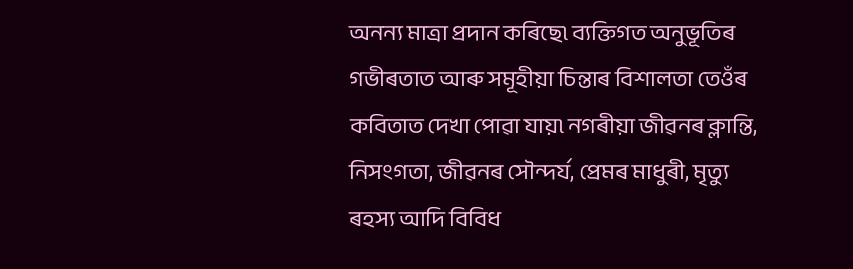অনন্য মাত্ৰা প্ৰদান কৰিছে৷ ব্যক্তিগত অনুভূতিৰ গভীৰতাত আৰু সমূহীয়া চিন্তাৰ বিশালতা তেওঁৰ কবিতাত দেখা পোৱা যায়৷ নগৰীয়া জীৱনৰ ক্লান্তি, নিসংগতা, জীৱনৰ সৌন্দৰ্য, প্ৰেমৰ মাধুৰী, মৃত্যু ৰহস্য আদি বিবিধ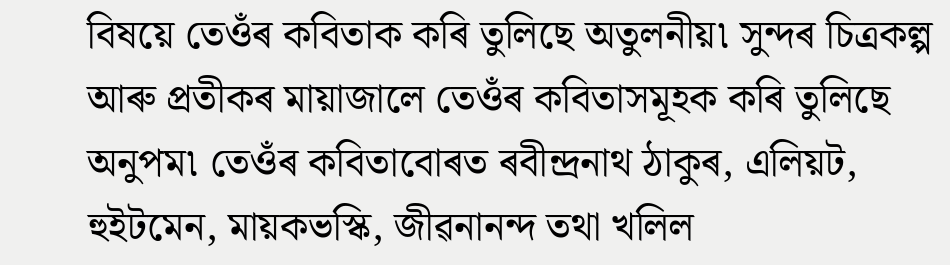বিষয়ে তেওঁৰ কবিতাক কৰি তুলিছে অতুলনীয়৷ সুন্দৰ চিত্ৰকল্প আৰু প্ৰতীকৰ মায়াজালে তেওঁৰ কবিতাসমূহক কৰি তুলিছে অনুপম৷ তেওঁৰ কবিতাবোৰত ৰবীন্দ্ৰনাথ ঠাকুৰ, এলিয়ট, হুইটমেন, মায়কভস্কি, জীৱনানন্দ তথা খলিল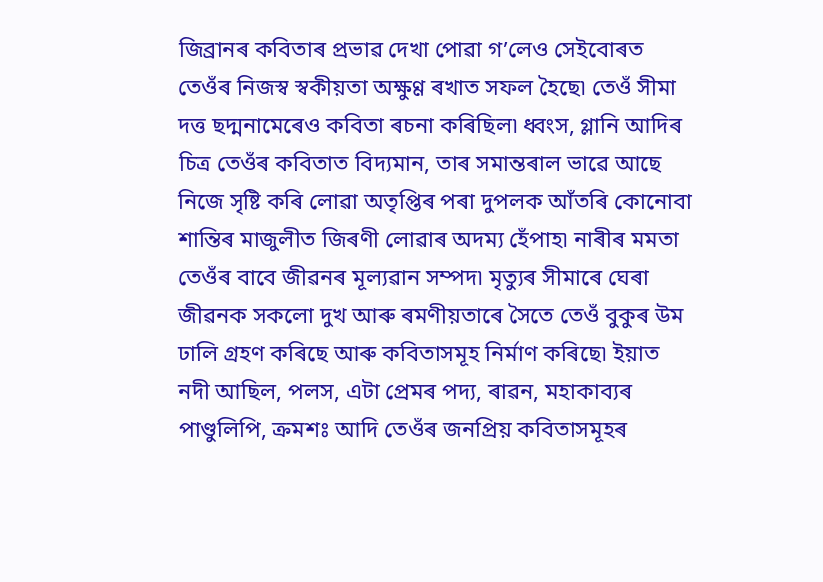জিব্ৰানৰ কবিতাৰ প্ৰভাৱ দেখা পোৱা গ’লেও সেইবোৰত তেওঁৰ নিজস্ব স্বকীয়তা অক্ষুণ্ণ ৰখাত সফল হৈছে৷ তেওঁ সীমা দত্ত ছদ্মনামেৰেও কবিতা ৰচনা কৰিছিল৷ ধ্বংস, গ্লানি আদিৰ চিত্ৰ তেওঁৰ কবিতাত বিদ্যমান, তাৰ সমান্তৰাল ভাৱে আছে নিজে সৃষ্টি কৰি লোৱা অতৃপ্তিৰ পৰা দুপলক আঁতৰি কোনোবা শান্তিৰ মাজুলীত জিৰণী লোৱাৰ অদম্য হেঁপাহ৷ নাৰীৰ মমতা তেওঁৰ বাবে জীৱনৰ মূল্যৱান সম্পদ৷ মৃত্যুৰ সীমাৰে ঘেৰা জীৱনক সকলো দুখ আৰু ৰমণীয়তাৰে সৈতে তেওঁ বুকুৰ উম ঢালি গ্ৰহণ কৰিছে আৰু কবিতাসমূহ নিৰ্মাণ কৰিছে৷ ইয়াত নদী আছিল, পলস, এটা প্ৰেমৰ পদ্য, ৰাৱন, মহাকাব্যৰ পাণ্ডুলিপি, ক্ৰমশঃ আদি তেওঁৰ জনপ্ৰিয় কবিতাসমূহৰ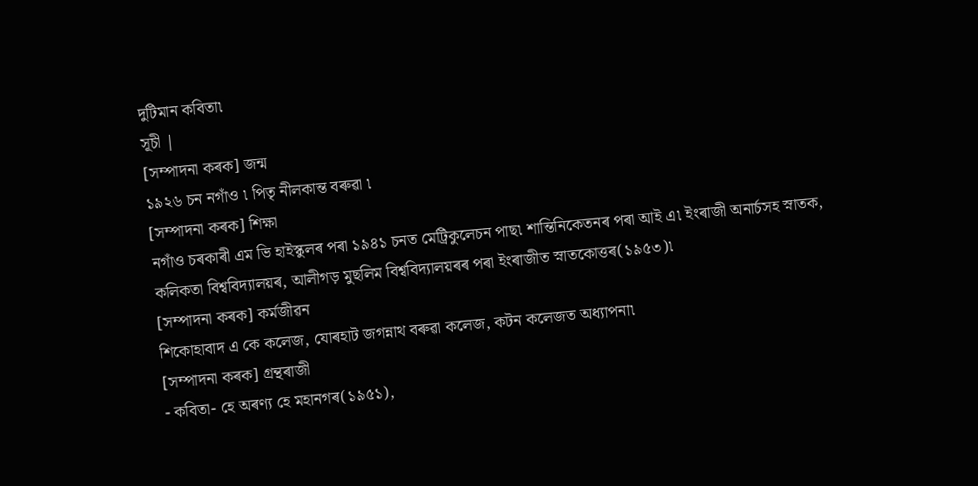দুটিমান কবিতা৷
সূচী |
[সম্পাদনা কৰক] জন্ম
১৯২৬ চন নগাঁও ৷ পিতৃ নীলকান্ত বৰুৱা ৷
[সম্পাদনা কৰক] শিক্ষা
নগাঁও চৰকাৰী এম ভি হাইস্কুলৰ পৰা ১৯৪১ চনত মেট্ৰিকুলেচন পাছ৷ শান্তিনিকেতনৰ পৰা আই এ৷ ইংৰাজী অনাৰ্চসহ স্নাতক, কলিকতা বিশ্ববিদ্যালয়ৰ, আলীগড় মুছলিম বিশ্ববিদ্যালয়ৰৰ পৰা ইংৰাজীত স্নাতকোত্তৰ(১৯৫৩)৷
[সম্পাদনা কৰক] কৰ্মজীৱন
শিকোহাবাদ এ কে কলেজ, যোৰহাট জগন্নাথ বৰুৱা কলেজ, কটন কলেজত অধ্যাপনা৷
[সম্পাদনা কৰক] গ্ৰন্থৰাজী
- কবিতা- হে অৰণ্য হে মহানগৰ(১৯৫১),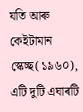যতি আৰু কেইটামান স্কেচ্ছ(১৯৬০), এটি দুটি এঘাৰটি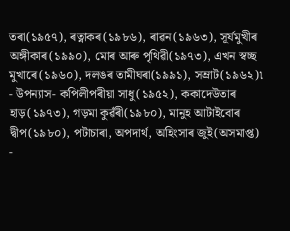তৰা(১৯৫৭), ৰত্নাকৰ(১৯৮৬), ৰাৱন(১৯৬৩), সূৰ্যমুখীৰ অঙ্গীকাৰ(১৯৯০), মোৰ আৰু পৃথিৱী(১৯৭৩), এখন স্বচ্ছ মুখাৰে(১৯৬০), দলঙৰ তামীঘৰা(১৯৯১), সম্ৰাট(১৯৬২)৷
- উপন্যাস- কপিলীপৰীয়া সাধু(১৯৫২), ককাদেউতাৰ হাড়(১৯৭৩), গড়মা কুৱঁৰী(১৯৮০), মানুহ আটাইবোৰ দ্বীপ(১৯৮০), পটাচাৰা, অপদাৰ্থ, অহিংসাৰ জুই(অসমাপ্ত)
-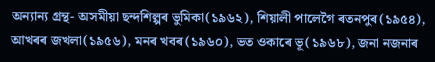অন্যান্য গ্ৰন্থ- অসমীয়া ছন্দশিল্পৰ ভুমিকা(১৯৬২), শিয়ালী পালেগৈ ৰতনপুৰ(১৯৫৪), আখৰৰ জখলা(১৯৫৬), মনৰ খবৰ(১৯৬০), ভত ওকাৰে ভূ(১৯৬৮), জনা নজনাৰ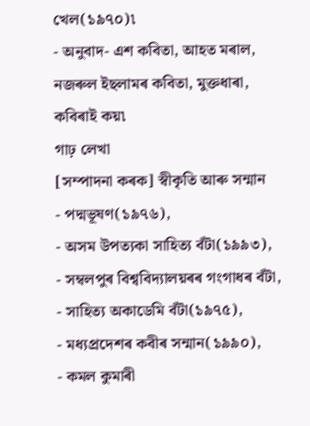খেল(১৯৭০)৷
- অনুবাদ- এশ কবিতা, আহত মৰাল, নজৰুল ইছলামৰ কবিতা, মুক্তধাৰা, কবিৰাই কয়৷
গাঢ় লেখা
[সম্পাদনা কৰক] স্বীকৃতি আৰু সন্মান
- পদ্মভূষণ(১৯৭৬),
- অসম উপত্যকা সাহিত্য বঁটা(১৯৯৩),
- সম্বলপুৰ বিশ্ববিদ্যালয়ৰৰ গংগাধৰ বঁটা,
- সাহিত্য অকাডেমি বঁটা(১৯৭৫),
- মধ্যপ্ৰদেশৰ কবীৰ সন্মান(১৯৯০),
- কমল কুমাৰী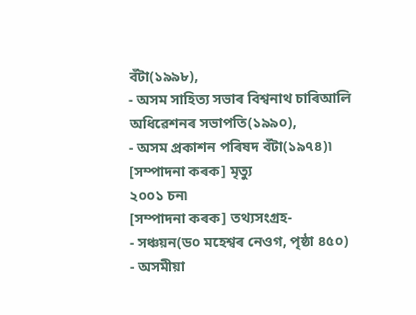বঁটা(১৯৯৮),
- অসম সাহিত্য সভাৰ বিশ্বনাথ চাৰিআলি অধিৱেশনৰ সভাপতি(১৯৯০),
- অসম প্ৰকাশন পৰিষদ বঁটা(১৯৭৪)৷
[সম্পাদনা কৰক] মৃত্যু
২০০১ চন৷
[সম্পাদনা কৰক] তথ্যসংগ্ৰহ-
- সঞ্চয়ন(ড০ মহেশ্বৰ নেওগ, পৃষ্ঠা ৪৫০)
- অসমীয়া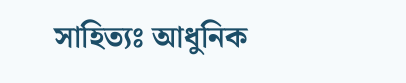সাহিত্যঃ আধুনিক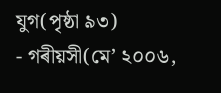যুগ(পৃষ্ঠা ৯৩)
- গৰীয়সী(মে’ ২০০৬,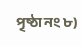পৃষ্ঠা নং ৮)